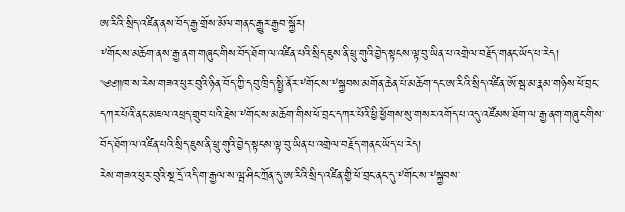ཨ་རིའི་སྲིད་འཛིན་ནས་བོད་རྒྱ་གྲོས་མོལ་གནང་རྒྱུར་རྒྱབ་སྐྱོར།
༸གོང་ས་མཆོག་ནས་རྒྱ་ནག་གཞུང་གིས་བོད་ཐོག་ལ་འཛིན་པའི་སྲིད་ཇུས་ནི་ཕྲུ་གུའི་བྱེད་སྟངས་ལྟ་བུ་ཡིན་པ་འགྲེལ་བརྗོད་གནང་ཡོད་པ་རེད།
༄༅༎ཁ་ས་རེས་གཟའ་ཕུར་བུའི་ཉིན་བོད་ཀྱི་དབུ་ཁྲིད་སྤྱི་ནོར་༸གོང་ས་༸སྐྱབས་མགོན་ཆེན་པོ་མཆོག་དང་ཨ་རིའི་སྲིད་འཛིན་ཨོ་སྦ་མ་རྣམ་གཉིས་ཕོ་བྲང་དཀར་པོའི་ནང་མཇལ་འཕྲད་གྲུབ་པའི་རྗེས་༸གོང་ས་མཆོག་གིས་ཕོ་བྲང་དཀར་པོའི་ཕྱི་ཕྱོགས་སུ་གསར་འགོད་པ་འདུ་འཛོམས་ཐོག་ལ་རྒྱ་ནག་གཞུང་གིས་བོད་ཐོག་ལ་འཛིན་པའི་སྲིད་ཇུས་ནི་ཕྲུ་གུའི་བྱེད་སྟངས་ལྟ་བུ་ཡིན་པ་འགྲེལ་བརྗོད་གནང་ཡོད་པ་རེད།
རེས་གཟའ་ཕུར་བུའི་སྔ་དྲོ་འདི་ག་རྒྱལ་ས་ལྦ་ཤིང་ཀྲོན་དུ་ཨ་རིའི་སྲིད་འཛིན་གྱི་ཕོ་བྲང་ནང་དུ་༸གོང་ས་༸སྐྱབས་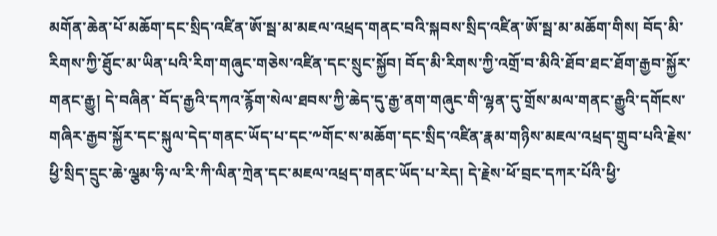མགོན་ཆེན་པོ་མཆོག་དང་སྲིད་འཛིན་ཨོ་སྦ་མ་མཇལ་འཕྲད་གནང་བའི་སྐབས་སྲིད་འཛིན་ཨོ་སྦ་མ་མཆོག་གིས། བོད་མི་རིགས་ཀྱི་ཐོུང་མ་ཡིན་པའི་རིག་གཞུང་གཅེས་འཛིན་དང་སྲུང་སྐྱོབ། བོད་མི་རིགས་ཀྱི་འགྲོ་བ་མིའི་ཐོབ་ཐང་ཐོག་རྒྱབ་སྐྱོར་གནང་རྒྱུ། དེ་བཞིན་ བོད་རྒྱའི་དཀའ་རྙོག་སེལ་ཐབས་ཀྱི་ཆེད་དུ་རྒྱ་ནག་གཞུང་གི་ལྷན་དུ་གྲོས་མལ་གནང་རྒྱུའི་དགོངས་གཞིར་རྒྱབ་སྐྱོར་དང་སྐུལ་དེད་གནང་ཡོད་པ་དང་༸གོང་ས་མཆོག་དང་སྲིད་འཛིན་རྣམ་གཉིས་མཇལ་འཕྲད་གྲུབ་པའི་རྗེས་ཕྱི་སྲིད་དྲུང་ཆེ་ལྕམ་ཧི་ལ་རི་ཀི་ལིན་ཀྲེན་དང་མཇལ་འཕྲད་གནང་ཡོད་པ་རེད། དེ་རྗེས་ཕོ་བྲང་དཀར་པོའི་ཕྱི་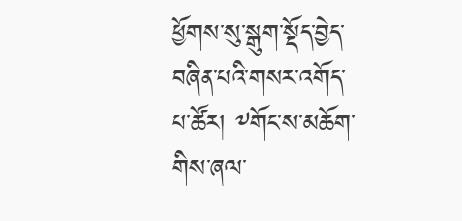ཕྱོགས་སུ་སྒུག་སྡོད་བྱེད་བཞིན་པའི་གསར་འགོད་པ་ཚོར། ༸གོང་ས་མཆོག་གིས་ཞལ་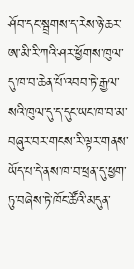ཤོབ་དང་སྦྲགས་ད་རེས་ཉེ་ཆར་ཨ་མི་རི་ཀའི་ཤར་ཕྱོགས་ཁུལ་དུ་ཁ་བ་ཆེན་པོ་འབབ་ཏེ་རྒྱལ་སའི་ཁུལ་དུ་ད་དུང་ཡང་ཁ་བ་མ་བཞུར་བར་གངས་རི་ལྟར་གནས་ཡོད་པ་དེ་ནས་ཁ་བ་ཕྲན་དུ་ཕྱག་ཏུ་བཞེས་ཏེ་ཁོང་ཚོའི་མདུན་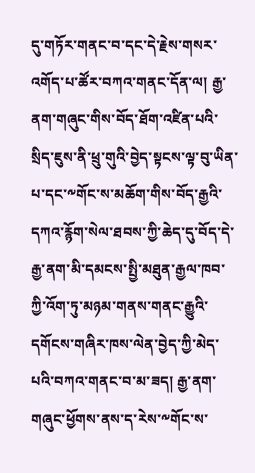དུ་གཏོར་གནང་བ་དང་དེ་རྗེས་གསར་འགོད་པ་ཚོར་བཀའ་གནང་དོན་ལ། རྒྱ་ནག་གཞུང་གིས་བོད་ཐོག་འཛིན་པའི་སྲིད་ཇུས་ནི་ཕྲུ་གུའི་བྱེད་སྟངས་ལྟ་བུ་ཡིན་པ་དང་༸གོང་ས་མཆོག་གིས་བོད་རྒྱའི་དཀའ་རྙོག་སེལ་ཐབས་ཀྱི་ཆེད་དུ་བོད་དེ་རྒྱ་ནག་མི་དམངས་སྤྱི་མཐུན་རྒྱལ་ཁབ་ཀྱི་འོག་ཏུ་མཉམ་གནས་གནང་རྒྱུའི་དགོངས་གཞིར་ཁས་ལེན་བྱེད་ཀྱི་མེད་པའི་བཀའ་གནང་བ་མ་ཟད། རྒྱ་ནག་གཞུང་ཕྱོགས་ནས་ད་རེས་༸གོང་ས་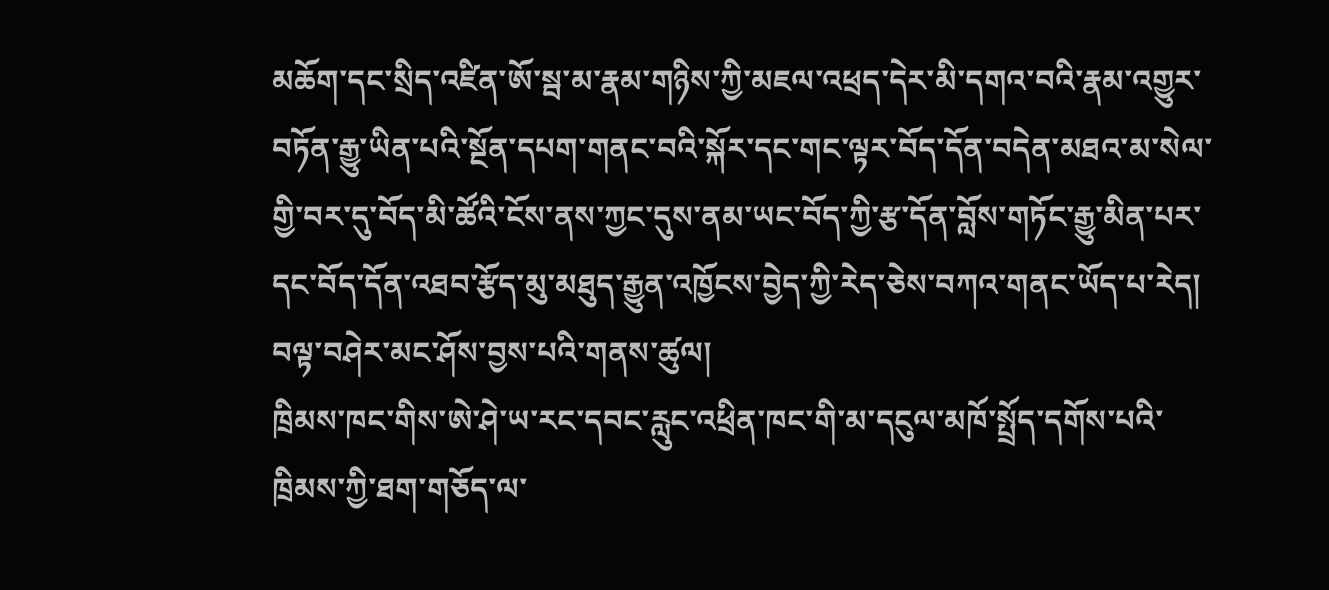མཆོག་དང་སྲིད་འཛིན་ཨོ་སྦ་མ་རྣམ་གཉིས་ཀྱི་མཇལ་འཕྲད་དེར་མི་དགའ་བའི་རྣམ་འགྱུར་བཏོན་རྒྱུ་ཡིན་པའི་སྔོན་དཔག་གནང་བའི་སྐོར་དང་གང་ལྟར་བོད་དོན་བདེན་མཐའ་མ་སེལ་གྱི་བར་དུ་བོད་མི་ཚོའི་ངོས་ནས་ཀྱང་དུས་ནམ་ཡང་བོད་ཀྱི་རྩ་དོན་བློས་གཏོང་རྒྱུ་མིན་པར་དང་བོད་དོན་འཐབ་རྩོད་མུ་མཐུད་རྒྱུན་འཁྱོངས་བྱེད་ཀྱི་རེད་ཅེས་བཀའ་གནང་ཡོད་པ་རེད།
བལྟ་བཤེར་མང་ཤོས་བྱས་པའི་གནས་ཚུལ།
ཁྲིམས་ཁང་གིས་ཨེ་ཤེ་ཡ་རང་དབང་རླུང་འཕྲིན་ཁང་གི་མ་དངུལ་མཁོ་སྤྲོད་དགོས་པའི་ཁྲིམས་ཀྱི་ཐག་གཅོད་ལ་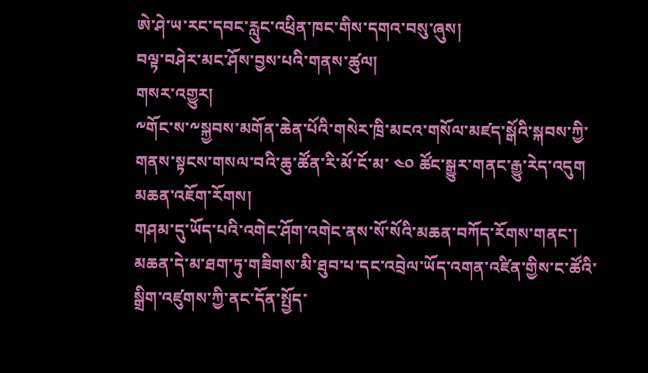ཨེ་ཤེ་ཡ་རང་དབང་རླུང་འཕྲིན་ཁང་གིས་དགའ་བསུ་ཞུས།
བལྟ་བཤེར་མང་ཤོས་བྱས་པའི་གནས་ཚུལ།
གསར་འགྱུར།
༸གོང་ས་༸སྐྱབས་མགོན་ཆེན་པོའི་གསེར་ཁྲི་མངའ་གསོལ་མཛད་སྒོའི་སྐབས་ཀྱི་གནས་སྟངས་གསལ་བའི་ཆུ་ཚོན་རི་མོ་ངོ་མ་ ༤༠ ཚོང་སྒྱུར་གནང་རྒྱུ་རེད་འདུག
མཆན་འཇོག་རོགས།
གཤམ་དུ་ཡོད་པའི་འགེང་ཤོག་འགེང་ནས་སོ་སོའི་མཆན་བཀོད་རོགས་གནང་། མཆན་དེ་མ་ཐག་ཏུ་གཟིགས་མི་ཐུབ་པ་དང་འབྲེལ་ཡོད་འགན་འཛིན་གྱིས་ང་ཚོའི་སྒྲིག་འཛུགས་ཀྱི་ནང་དོན་སྤྱོད་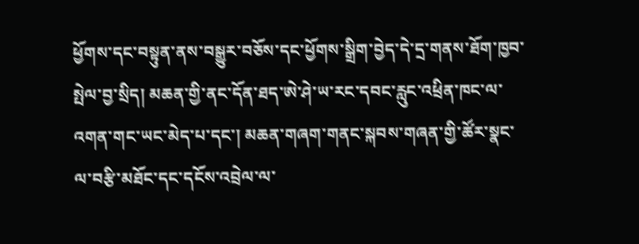ཕྱོགས་དང་བསྟུན་ནས་བསྒྱུར་བཅོས་དང་ཕྱོགས་སྒྲིག་བྱེད་དེ་དྲ་གནས་ཐོག་ཁྱབ་སྤེལ་བྱ་སྲིད། མཆན་གྱི་ནང་དོན་ཐད་ཨེ་ཤེ་ཡ་རང་དབང་རླུང་འཕྲིན་ཁང་ལ་འགན་གང་ཡང་མེད་པ་དང་། མཆན་གཞག་གནང་སྐབས་གཞན་གྱི་ཚོར་སྣང་ལ་བརྩི་མཐོང་དང་དངོས་འབྲེལ་ལ་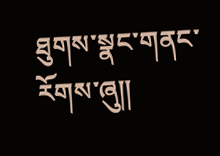ཐུགས་སྣང་གནང་རོགས་ཞུ༎